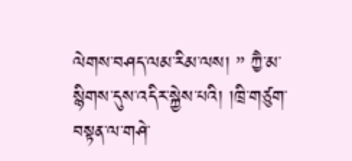ལེགས་བཤད་ལམ་རིམ་ལས། ” ཀྱཻ་མ་སྙིགས་དུས་འདིར་སྐྱེས་པའི། །ཁྲི་གཙུག་བསྟན་ལ་གཤེ་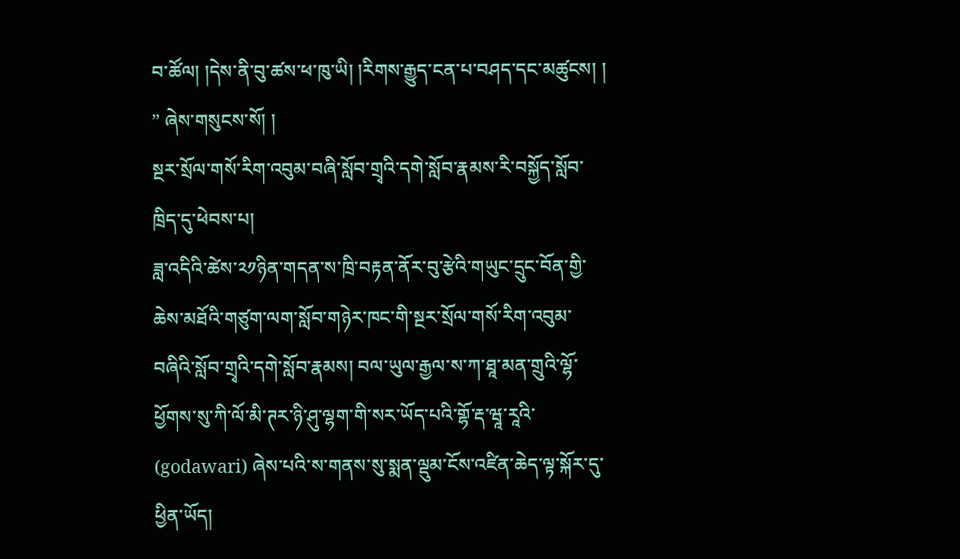བ་ཚོལ། །དེས་ནི་བུ་ཚས་ཕ་ཁུ་ཡི། །རིགས་རྒྱུད་ངན་པ་བཤད་དང་མཚུངས། ། ” ཞེས་གསུངས་སོ། །
སྔར་སྲོལ་གསོ་རིག་འབུམ་བཞི་སློབ་གྲྭའི་དགེ་སློབ་རྣམས་རི་བསྐྱོད་སློབ་ཁྲིད་དུ་ཕེབས་པ།
ཟླ་འདིའི་ཚེས་༢༡ཉིན་གདན་ས་ཁྲི་བརྟན་ནོར་བུ་རྩེའི་གཡུང་དྲུང་བོན་གྱི་ཆེས་མཐོའི་གཙུག་ལག་སློབ་གཉེར་ཁང་གི་སྔར་སྲོལ་གསོ་རིག་འབུམ་བཞིའི་སློབ་གྲྭའི་དགེ་སློབ་རྣམས། བལ་ཡུལ་རྒྱལ་ས་ཀ་ཐཱ་མན་གྲུའི་ལྷོ་ཕྱོགས་སུ་ཀི་ལོ་མི་ཊར་ཉི་ཤུ་ལྷག་གི་སར་ཡོད་པའི་གྷོ་རྡ་ཝཱ་རཱའི་ (godawari) ཞེས་པའི་ས་གནས་སུ་སྨན་ལྡུམ་ངོས་འཛིན་ཆེད་ལྟ་སྐོར་དུ་ཕྱིན་ཡོད།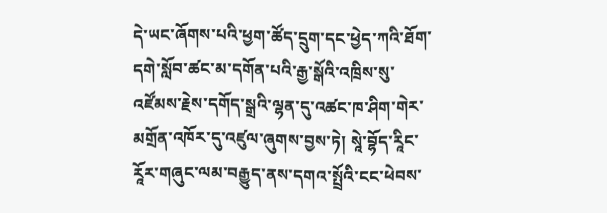དེ་ཡང་ཞོགས་པའི་ཕྱག་ཚོད་དྲུག་དང་ཕྱེད་ཀའི་ཐོག་དགེ་སློབ་ཚང་མ་དགོན་པའི་རྒྱ་སྒོའི་འཁྲིས་སུ་འཛོམས་རྗེས་དགོད་སྒྲའི་ལྷན་དུ་འཚང་ཁ་ཤིག་གེར་མགྲོན་འཁོར་དུ་འཛུལ་ཞུགས་བྱས་ཏེ། སཱེ་བྷོད་རཱིང་རཱོར་གཞུང་ལམ་བརྒྱུད་ནས་དགའ་སྤྲོའི་ངང་ཕེབས་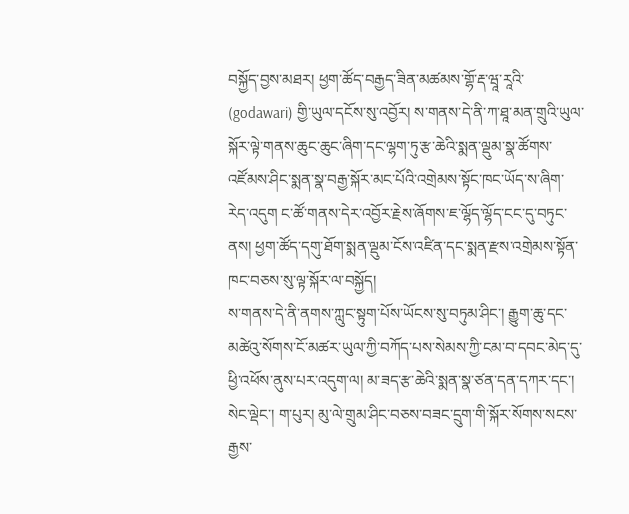བསྐྱོད་བྱས་མཐར། ཕྱག་ཚོད་བརྒྱད་ཟིན་མཚམས་གྷོ་རྡ་ཝཱ་རཱའི་ (godawari) གྱི་ཡུལ་དངོས་སུ་འབྱོར། ས་གནས་དེ་ནི་ཀ་ཐཱ་མན་གྲུའི་ཡུལ་སྐོར་ལྟེ་གནས་ཆུང་ཆུང་ཞིག་དང་ལྷག་ཏུ་རྩ་ཆེའི་སྨན་ལྡུམ་སྣ་ཚོགས་འཛོམས་ཤིང་སྨན་སྣ་བརྒྱ་སྐོར་མང་པོའི་འགྲེམས་སྟོང་ཁང་ཡོད་ས་ཞིག་རེད་འདུག ང་ཚོ་གནས་དེར་འབྱོར་རྗེས་ཞོགས་ཇ་ལྷོད་ལྷོད་ངང་དུ་བཏུང་ནས། ཕྱག་ཚོད་དགུ་ཐོག་སྨན་ལྡུམ་ངོས་འཛིན་དང་སྨན་རྫས་འགྲེམས་སྟོན་ཁང་བཅས་སུ་ལྟ་སྐོར་ལ་བསྐྱོད།
ས་གནས་དེ་ནི་ནགས་ཀླུང་སྟུག་པོས་ཡོངས་སུ་བཏུམ་ཤིང་། རྒྱུག་ཆུ་དང་མཚེའུ་སོགས་ངོ་མཚར་ཡུལ་ཀྱི་བཀོད་པས་སེམས་ཀྱི་ངམ་བ་དབང་མེད་དུ་ཕྱི་འཕོས་ནུས་པར་འདུག་ལ། མ་ཟད་རྩ་ཆེའི་སྨན་སྣ་ཙན་དན་དཀར་དང་། སེང་ལྡེང་། ག་པུར། མུ་ལེ་གྲུམ་ཤིང་བཅས་བཟང་དྲུག་གི་སྐོར་སོགས་སངས་རྒྱས་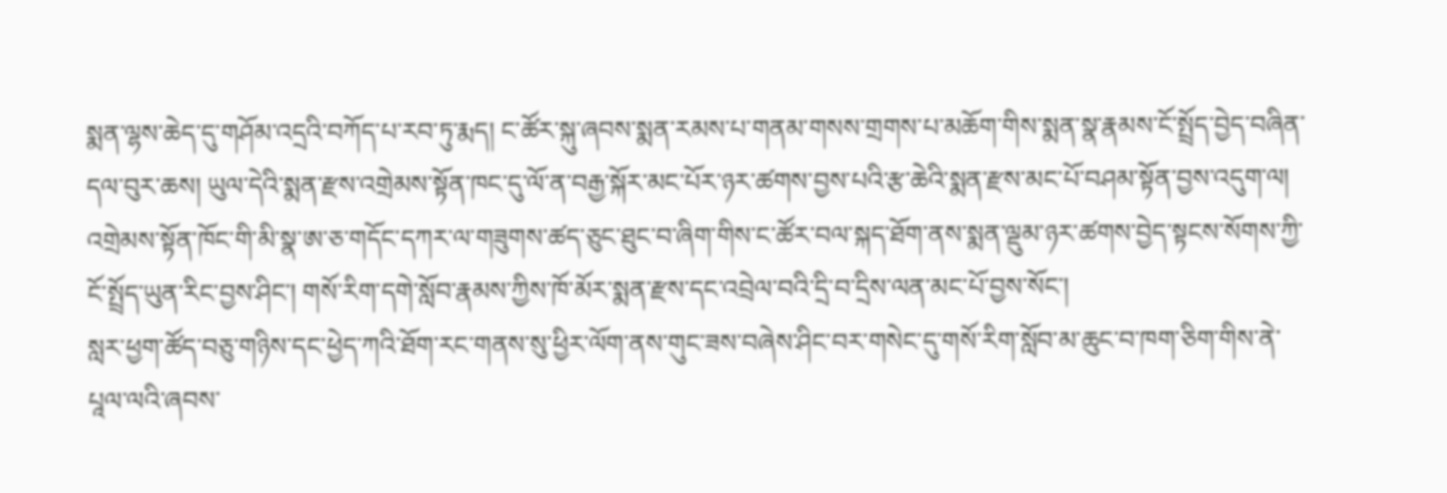སྨན་ལྷས་ཆེད་དུ་གཤོམ་འདྲའི་བཀོད་པ་རབ་ཏུ་རྨད། ང་ཚོར་སྐུ་ཞབས་སྨན་རམས་པ་གནམ་གསས་གྲགས་པ་མཆོག་གིས་སྨན་སྣ་རྣམས་ངོ་སྤྲོད་བྱེད་བཞིན་དལ་བུར་ཆས། ཡུལ་དེའི་སྨན་རྫས་འགྲེམས་སྟོན་ཁང་དུ་ལོ་ན་བརྒྱ་སྐོར་མང་པོར་ཉར་ཚགས་བྱས་པའི་རྩ་ཆེའི་སྨན་རྫས་མང་པོ་བཤམ་སྟོན་བྱས་འདུག་ལ། འགྲེམས་སྟོན་ཁོང་གི་མི་སྣ་ཨ་ཅ་གདོང་དཀར་ལ་གཟུགས་ཚད་ཅུང་ཐུང་བ་ཞིག་གིས་ང་ཚོར་བལ་སྐད་ཐོག་ནས་སྨན་ལྡུམ་ཉར་ཚགས་བྱེད་སྟངས་སོགས་ཀྱི་ངོ་སྤྲོད་ཡུན་རིང་བྱས་ཤིང་། གསོ་རིག་དགེ་སློབ་རྣམས་ཀྱིས་ཁོ་མོར་སྨན་རྫས་དང་འབྲེལ་བའི་དྲི་བ་དྲིས་ལན་མང་པོ་བྱས་སོང་།
སླར་ཕྱག་ཚོད་བཅུ་གཉིས་དང་ཕྱེད་ཀའི་ཐོག་རང་གནས་སུ་ཕྱིར་ལོག་ནས་གུང་ཟས་བཞེས་ཤིང་བར་གསེང་དུ་གསོ་རིག་སློབ་མ་ཆུང་བ་ཁག་ཅིག་གིས་ནེ་པཱལ་ལའི་ཞབས་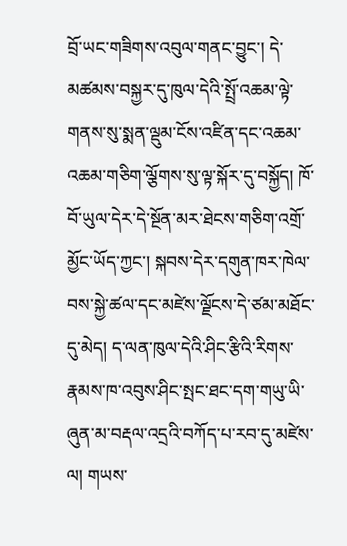བྲོ་ཡང་གཟིགས་འབུལ་གནང་བྱུང་། དེ་མཚམས་བསྐྱར་དུ་ཁུལ་དེའི་སྤྲོ་འཆམ་ལྟེ་གནས་སུ་སྨན་ལྡུམ་ངོས་འཛིན་དང་འཆམ་འཆམ་གཅིག་ལྕོགས་སུ་ལྟ་སྐོར་དུ་བསྐྱོད། ཁོ་བོ་ཡུལ་དེར་དེ་སྔོན་མར་ཐེངས་གཅིག་འགྲོ་མྱོང་ཡོད་ཀྱང་། སྐབས་དེར་དགུན་ཁར་ཁེལ་བས་སྐྱེ་ཚལ་དང་མཛེས་ལྗོངས་དེ་ཙམ་མཐོང་དུ་མེད། ད་ལན་ཁུལ་དེའི་ཤིང་རྩིའི་རིགས་རྣམས་ཁ་འབུས་ཤིང་སྤང་ཐང་དག་གཡུ་ཡི་ཞུན་མ་བརྡལ་འདྲའི་བཀོད་པ་རབ་དུ་མཛེས་ལ། གཡས་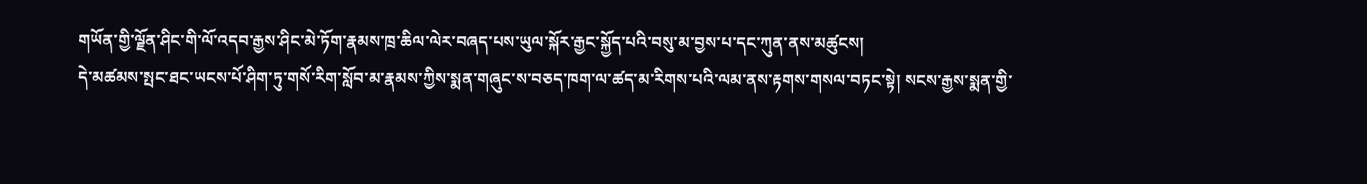གཡོན་གྱི་ལྗོན་ཤིང་གི་ལོ་འདབ་རྒྱས་ཤིང་མེ་ཏོག་རྣམས་ཁྲ་ཆིལ་ལེར་བཞད་པས་ཡུལ་སྐོར་རྒྱང་སྐྱོད་པའི་བསུ་མ་བྱས་པ་དང་ཀུན་ནས་མཚུངས།
དེ་མཚམས་སྤང་ཐང་ཡངས་པོ་ཤིག་ཏུ་གསོ་རིག་སློབ་མ་རྣམས་ཀྱིས་སྨན་གཞུང་ས་བཅད་ཁག་ལ་ཚད་མ་རིགས་པའི་ལམ་ནས་རྟགས་གསལ་བཏང་སྟེ། སངས་རྒྱས་སྨན་གྱི་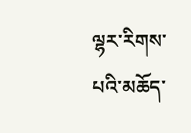ལྷར་རིགས་པའི་མཆོད་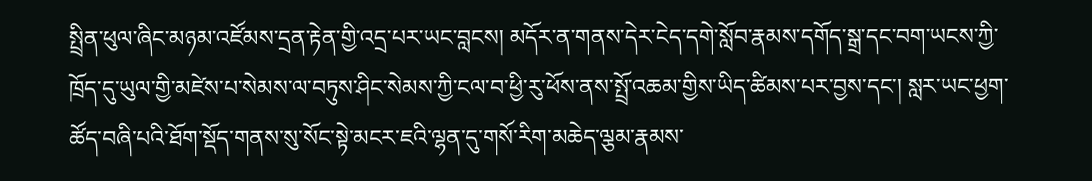སྤྲིན་ཕུལ་ཞིང་མཉམ་འཛོམས་དྲན་རྟེན་གྱི་འདྲ་པར་ཡང་བླངས། མདོར་ན་གནས་དེར་ངེད་དགེ་སློབ་རྣམས་དགོད་སྒྲ་དང་བག་ཡངས་ཀྱི་ཁྲོད་དུ་ཡུལ་གྱི་མཛེས་པ་སེམས་ལ་བཏུས་ཤིང་སེམས་ཀྱི་ངལ་བ་ཕྱི་རུ་ཕོས་ནས་སྤྲོ་འཆམ་གྱིས་ཡིད་ཚིམས་པར་བྱས་དང་། སླར་ཡང་ཕྱག་ཚོད་བཞི་པའི་ཐོག་སྡོད་གནས་སུ་སོང་སྟེ་མངར་ཇའི་ལྷན་དུ་གསོ་རིག་མཆེད་ལྕམ་རྣམས་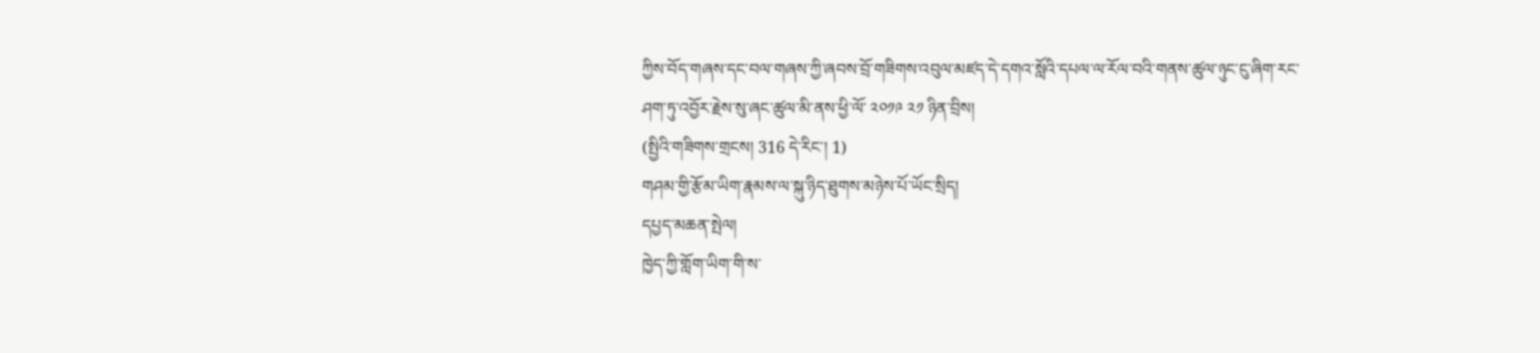ཀྱིས་བོད་གཞས་དང་བལ་གཞས་ཀྱི་ཞབས་བྲོ་གཟིགས་འབུལ་མཛད་དེ་དགའ་སློའི་དཔལ་ལ་རོལ་བའི་གནས་ཚུལ་ཉུང་ངུ་ཞིག་རང་ཤག་ཏུ་འབྱོར་རྗེས་སུ་ཞང་ཚུལ་མི་ནས་ཕྱི་ལོ་ ༢༠༡༩ ༢༡ ཉིན་བྲིས།
(སྤྱིའི་གཟིགས་གྲངས། 316 དེ་རིང་། 1)
གཤམ་གྱི་རྩོམ་ཡིག་རྣམས་ལ་སྐུ་ཉིད་ཐུགས་མཉེས་པོ་ཡོང་སྲིད།
དཔྱད་མཆན་སྤེལ།
ཁྱེད་ཀྱི་གློག་ཡིག་གི་ས་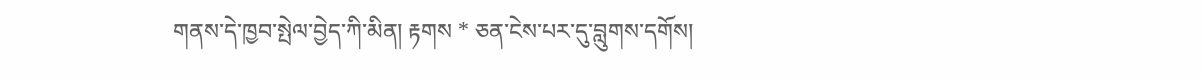གནས་དེ་ཁྱབ་སྤེལ་བྱེད་ཀི་མིན། རྟགས * ཅན་ངེས་པར་དུ་བླུགས་དགོས།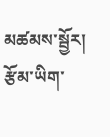མཚམས་སྦྱོར། རྩོམ་ཡིག་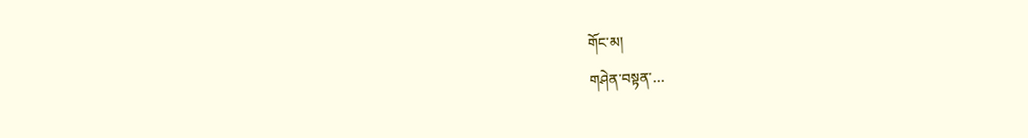གོང་མ།
གཤེན་བསྟན་…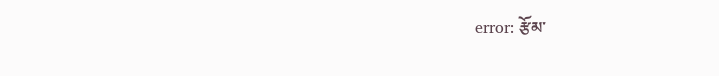error: རྩོམ་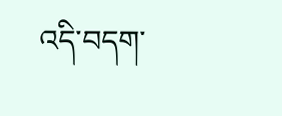འདི་བདག་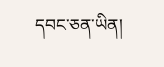དབང་ཅན་ཡིན།